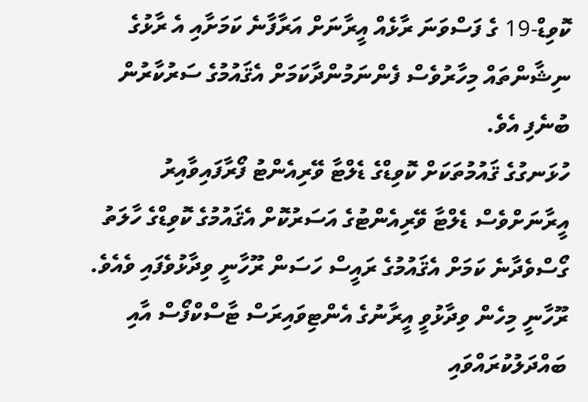ކޮވިޑް-19 ގެ ފަސްވަނަ ރާޅެއް އީރާނަށް އަރާފާނެ ކަމަށާއި އެ ރާޅުގެ ނިޝާންތައް މިހާރުވެސް ފެންނަމުންދާކަމަށް އެޤައުމުގެ ސަރުކާރުން ބުނެފި އެވެ.
ހުޅަނގުގެ ޤައުމުތަކަށް ކޮވިޑްގެ ޑެލްޓާ ވޭރިއެންޓު ފޯރާފައިވާއިރު އީރާނަށްވެސް ޑެލްޓާ ވޭރިއެންޓުގެ އަސަރުކޮށް އެޤައުމުގެ ކޮވިޑްގެ ހާލަތު ގޯސްވެދާނެ ކަމަށް އެޤައުމުގެ ރައީސް ހަސަން ރޫހާނީ ވިދާޅުވެފައި ވެއެވެ. ރޫހާނީ މިހެން ވިދާޅުވީ އީރާނުގެ އެންޓިވައިރަސް ޓާސްކްފޯސް އާއި ބައްދަލުކުރައްވައި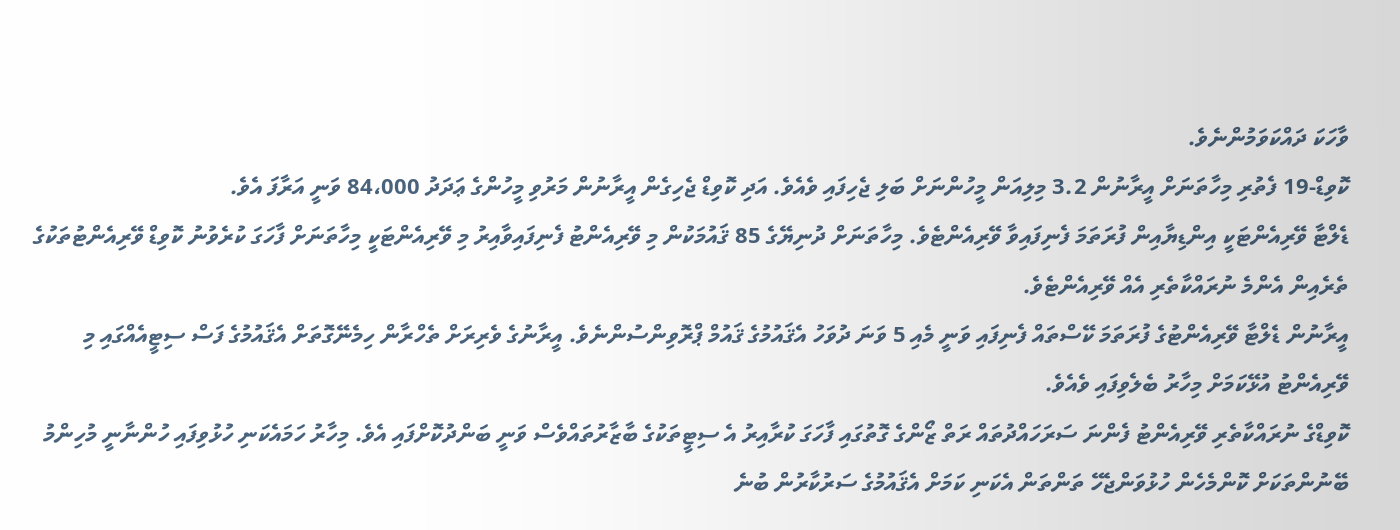ވާހަކަ ދައްކަވަމުންނެވެ.
ކޮވިޑް-19 ފެތުރި މިހާތަނަށް އީރާނުން 3.2 މިލިއަން މީހުންނަށް ބަލި ޖެހިފައި ވެއެވެ. އަދި ކޮވިޑް ޖެހިގެން އީރާނުން މަރުވި މީހުންގެ ޢަދަދު 84،000 ވަނީ އަރާފަ އެވެ.
ޑެލްޓާ ވޭރިއެންޓަކީ އިންޑިޔާއިން ފުރަތަމަ ފެނިފައިވާ ވޭރިއެންޓެވެ. މިހާތަނަށް ދުނިޔޭގެ 85 ޤައުމަކުން މި ވޭރިއެންޓު ފެނިފައިވާއިރު މި ވޭރިއެންޓަކީ މިހާތަނަށް ފާހަގަ ކުރެވުނު ކޮވިޑް ވޭރިއެންޓުތަކުގެ ތެރެއިން އެންމެ ނުރައްކާތެރި އެއް ވޭރިއެންޓެވެ.
އީރާނުން ޑެލްޓާ ވޭރިއެންޓުގެ ފުރަތަމަ ކޭސްތައް ފެނިފައި ވަނީ މެއި 5 ވަނަ ދުވަހު އެޤައުމުގެ ޤައުމް ޕްރޮވިންސުންނެވެ. އީރާނުގެ ވެރިރަށް ތެހްރާން ހިމެނޭގޮތަށް އެޤައުމުގެ ފަސް ސިޓީއެއްގައި މި ވޭރިއެންޓު އުޅޭކަމަށް މިހާރު ބެލެވިފައި ވެއެވެ.
ކޮވިޑްގެ ނުރައްކާތެރި ވޭރިއެންޓު ފެންނަ ސަރަހައްދުތައް ރަތް ޒޯންގެ ގޮތުގައި ފާހަގަ ކުރާއިރު އެ ސިޓީތަކުގެ ބާޒާރުތައްވެސް ވަނީ ބަންދުކޮށްފައި އެވެ. މިހާރު ހަމައެކަނި ހުޅުވިފައި ހުންނާނީ މުހިންމު ބޭނުންތަކަށް ކޮންމެހެން ހުޅުވަންޖެހޭ ތަންތަން އެކަނި ކަމަށް އެޤައުމުގެ ސަރުކާރުން ބުނެ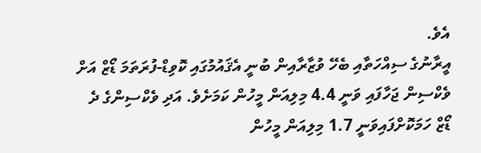އެވެ.
އީރާނުގެ ސިއްހަތާއި ބެހޭ ވުޒާރާއިން ބުނީ އެޤައުމުގައި ކޮވިޑް-ފުރަތަމަ ޑޯޒް އަށް ވެކްސިން ޖަހާފައި ވަނީ 4.4 މިލިއަން މީހުން ކަމަށެވެ. އަދި ވެކްސިންގެ ދެ ޑޯޒް ހަމަކޮށްފައިވަނީ 1.7 މިލިއަން މީހުން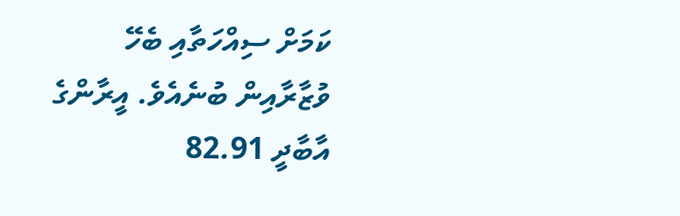ކަމަށް ސިއްހަތާއި ބެހޭ ވުޒާރާއިން ބުނެއެވެ. އީރާންގެ އާބާދީ 82.91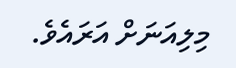މިލިއަނަށް އަރައެވެ.